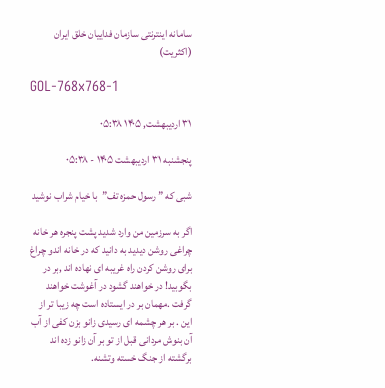سامانه اینترنتی سازمان فداییان خلق ایران (اکثریت)

GOL-768x768-1

۳۱ اردیبهشت, ۱۴۰۵ ۰۵:۳۸

پنجشنبه ۳۱ اردیبهشت ۱۴۰۵ - ۰۵:۳۸

شبی که ” رسول حمزه تف”با خیام شراب نوشید

اگر به سرزمین من وارد شدید پشت پنجره هر خانه چراغی روشن دیدید به دانید که در خانه اندو چراغ برای روشن کردن راه غریبه ای نهاده اند ,بر در بگوبید! در خواهند گشود در آغوشت خواهند گرفت .مهمان بر در ایستاده است چه زیبا تر از این . بر هر چشمه ای رسیدی زانو بزن کفی از آب آن بنوش مردانی قبل از تو بر آن زانو زده اند برگشته از جنگ خسته وتشنه.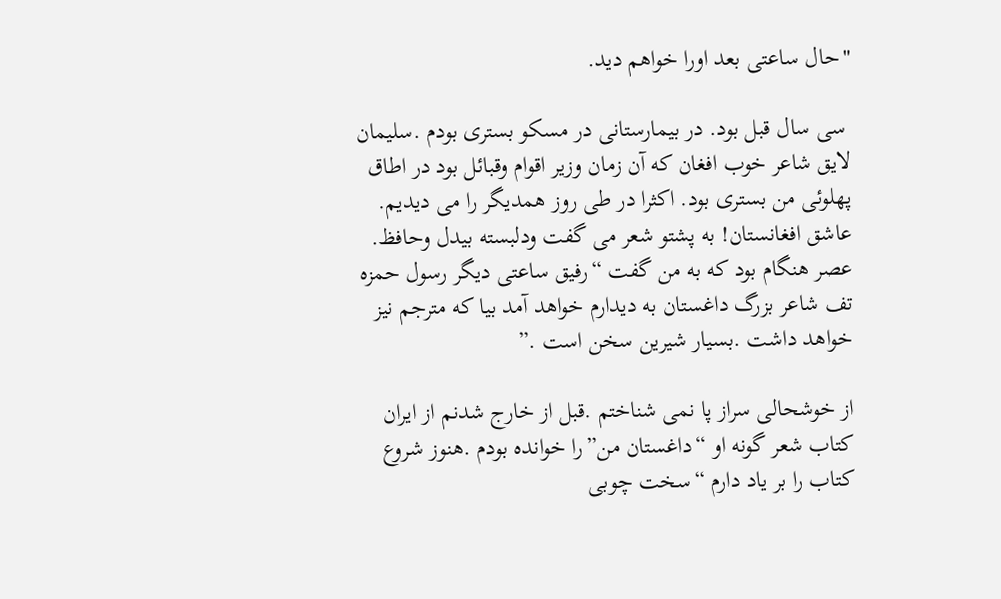"حال ساعتی بعد اورا خواهم دید.

 سی سال قبل بود. در بیمارستانی در مسکو بستری بودم .سلیمان لایق شاعر خوب افغان که آن زمان وزیر اقوام وقبائل بود در اطاق پهلوئی من بستری بود. اکثرا در طی روز همدیگر را می دیدیم. عاشق افغانستان! به پشتو شعر می گفت ودلبسته بیدل وحافظ. عصر هنگام بود که به من گفت “رفیق ساعتی دیگر رسول حمزه تف شاعر بزرگ داغستان به دیدارم خواهد آمد بیا که مترجم نیز خواهد داشت .بسیار شیرین سخن است .”

از خوشحالی سراز پا نمی شناختم .قبل از خارج شدنم از ایران کتاب شعر گونه او “داغستان من”را خوانده بودم .هنوز شروع کتاب را بر یاد دارم “سخت چوبی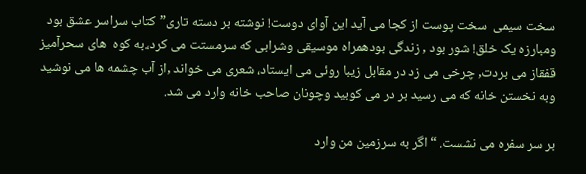سخت سیمی  سخت پوست از کجا می آید این آوای دوست! نوشته بر دسته تاری”کتاب سراسر عشق بود ومبارزه یک خلق! شور بود , زندگی بودهمراه موسیقی وشرابی که سرمستت می کرد،.به کوه  های سحرآمیز قفقاز می بردت, چرخی می زد در مقابل زیبا روئی می ایستاد، شعری می خواند ,از آب چشمه ها می نوشید وبه نخستن خانه که می رسید بر در می کوبید وچونان صاحب خانه وارد می شد.

بر سر سفره می نشست. “اگر به سرزمین من وارد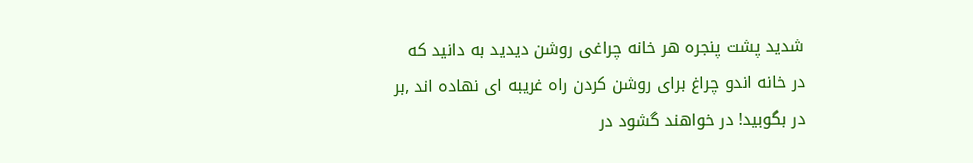شدید پشت پنجره هر خانه چراغی روشن دیدید به دانید که در خانه اندو چراغ برای روشن کردن راه غریبه ای نهاده اند ,بر در بگوبید! در خواهند گشود در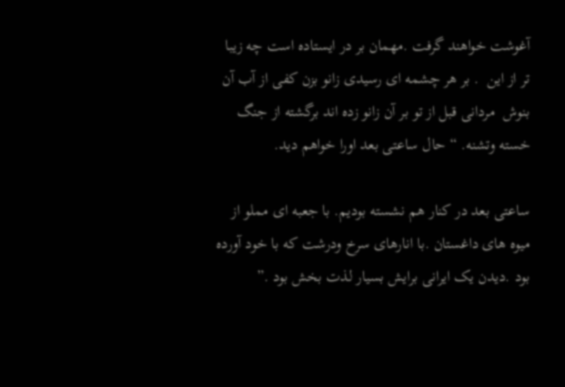آغوشت خواهند گرفت .مهمان بر در ایستاده است چه زیبا تر از این  . بر هر چشمه ای رسیدی زانو بزن کفی از آب آن بنوش  مردانی قبل از تو بر آن زانو زده اند برگشته از جنگ خسته وتشنه. “حال ساعتی بعد اورا خواهم دید.

ساعتی بعد در کنار هم نشسته بودیم. با جعبه ای مملو از میوه های داغستان .با انارهای سرخ ودرشت که با خود آورده بود .دیدن یک ایرانی برایش بسیار لذت بخش بود .”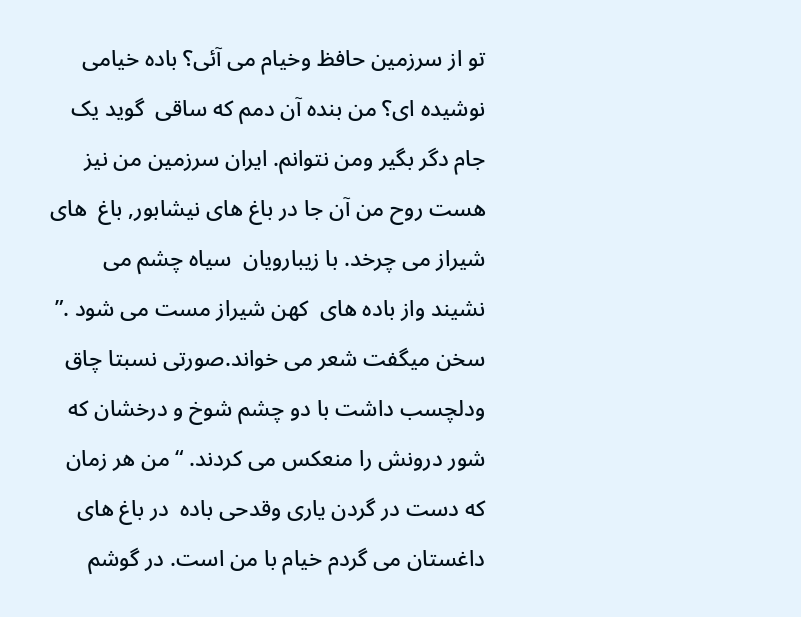تو از سرزمین حافظ وخیام می آئی؟ باده خیامی نوشیده ای؟ من بنده آن دمم که ساقی  گوید یک جام دگر بگیر ومن نتوانم. ایران سرزمین من نیز هست روح من آن جا در باغ های نیشابور, باغ  های شیراز می چرخد. با زیبارویان  سیاه چشم می نشیند واز باده های  کهن شیراز مست می شود .” سخن میگفت شعر می خواند.صورتی نسبتا چاق ودلچسب داشت با دو چشم شوخ و درخشان که شور درونش را منعکس می کردند. “من هر زمان که دست در گردن یاری وقدحی باده  در باغ های داغستان می گردم خیام با من است. در گوشم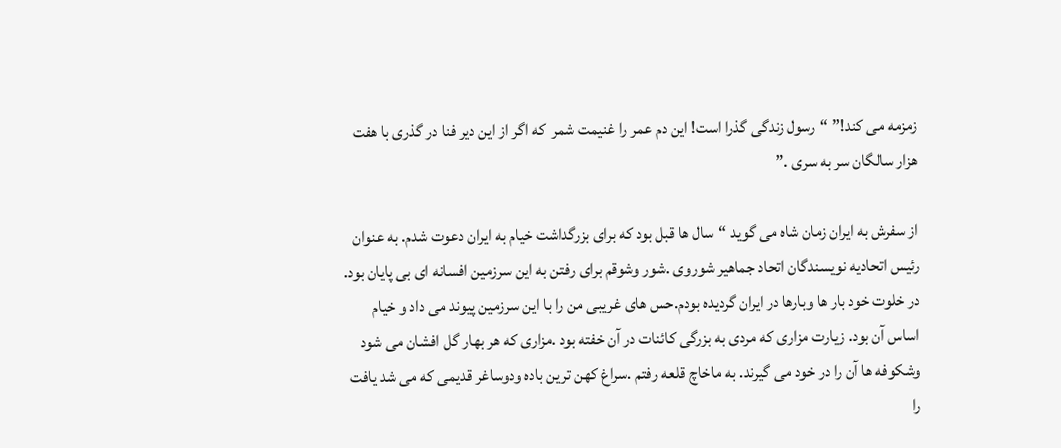زمزمه می کند!” “رسول زندگی گذرا است! این دم عمر را غنیمت شمر  که اگر از این دیر فنا در گذری با هفت هزار سالگان سر به سری .”

از سفرش به ایران زمان شاه می گوید “سال ها قبل بود که برای بزرگداشت خیام به ایران دعوت شدم. به عنوان رئیس اتحادیه نویسندگان اتحاد جماهیر شوروی .شور وشوقم برای رفتن به این سرزمین افسانه ای بی پایان بود. در خلوت خود بار ها وبارها در ایران گردیده بودم.حس های غریبی من را با این سرزمین پیوند می داد و خیام اساس آن بود. زیارت مزاری که مردی به بزرگی کائنات در آن خفته بود .مزاری که هر بهار گل افشان می شود وشکوفه ها آن را در خود می گیرند. به ماخاچ قلعه رفتم .سراغ کهن ترین باده ودوساغر قدیمی که می شد یافت را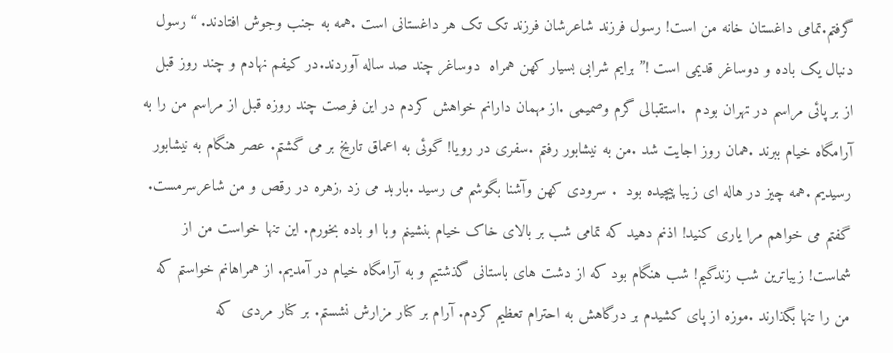گرفتم.تمامی داغستان خانه من است! رسول فرزند شاعرشان فرزند تک تک هر داغستانی است .همه به جنب وجوش افتادند. “رسول دنبال یک باده و دوساغر قدیمی است !” برایم شرابی بسیار کهن همراه  دوساغر چند صد ساله آوردند.در کیفم نهادم و چند روز قبل از بر پائی مراسم در تهران بودم  .استقبالی گرم وصمیمی .از مهمان دارانم خواهش کردم در این فرصت چند روزه قبل از مراسم من را به  آرامگاه خیام ببرند .همان روز اجایت شد .من به نیشابور رفتم .سفری در رویا! گوئی به اعماق تاریخ بر می گشتم. عصر هنگام به نیشابور رسیدیم .همه چیز در هاله ای زیبا پیچیده بود  . سرودی کهن وآشنا بگوشم می رسید .باربد می زد ,زهره در رقص و من شاعرسرمست.  گفتم می خواهم مرا یاری کنید! اذنم دهید که تمامی شب بر بالای خاک خیام بنشینم وبا او باده بخورم. این تنها خواست من از شماست! زیباترین شب زندگیم! شب هنگام بود که از دشت های باستانی گذشتیم و به آرامگاه خیام در آمدیم. از همراهانم خواستم که من را تنها بگذارند .موزه از پای کشیدم بر درگاهش به احترام تعظیم کردم. آرام بر کنار مزارش نشستم. بر کنار مردی  که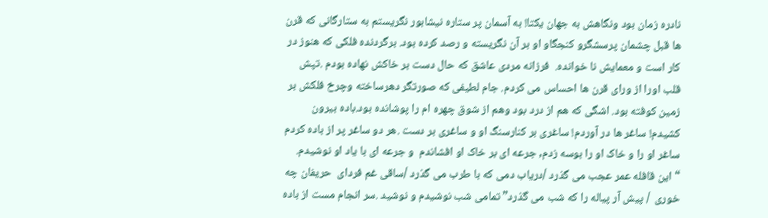نادره زمان بود ونگاهش به جهان یکتا! به آسمان پر ستاره نیشابور نگریستم به ستارگانی که قرن ها قبل چشمان پرسشگرو کنجگاو او بر آن نگریسته و رصد کرده بود. برگردنده فلکی که هنوز در کار است و معمایش نا خوانده.  فرزانه مردی عاشق که حال دست بر خاکش نهاده بودم .تپش قلب اورا از ورای قرن ها احساس می کردم. جام لطیفی که صورتگر دهرساخته وچرخ فلکش بر زمین کوفته بود. اشگی که هم از درد بود وهم از شوق چهره ام را پوشانده بود.باده بیرون کشیدم! ساغر ها در آوردم! ساغری بر کنارسنگ او و ساغری بر دست .هر دو ساغر پر از باده کردم  ساغر او را و خاک او را بوسه زدم, جرعه ای بر خاک او افشاندم  و جرعه ای با یاد او نوشیدم. “این قافله عمر عجب می گذرد /دریاب دمی که با طرب می گذرد /ساقی غم فردای  حریفان چه خوری  / پیش آر پیاله را که شب می گذرد” تمامی شب نوشیدم و نوشید .سر انجام مست از باده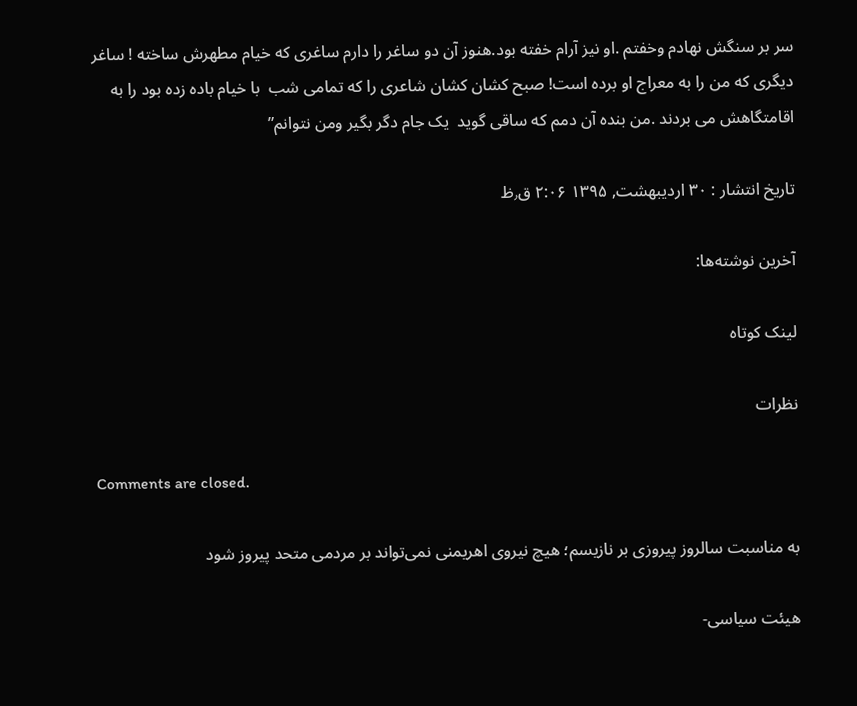سر بر سنگش نهادم وخفتم .او نیز آرام خفته بود.هنوز آن دو ساغر را دارم ساغری که خیام مطهرش ساخته ! ساغر دیگری که من را به معراج او برده است! صبح کشان کشان شاعری را که تمامی شب  با خیام باده زده بود را به اقامتگاهش می بردند .من بنده آن دمم که ساقی گوید  یک جام دگر بگیر ومن نتوانم”

تاریخ انتشار : ۳۰ اردیبهشت, ۱۳۹۵ ۲:۰۶ ق٫ظ

آخرین نوشته‌ها:

لینک کوتاه

نظرات

Comments are closed.

به مناسبت سالروز پیروزی بر نازیسم؛ هیچ نیروی اهریمنی نمی‌تواند بر مردمی متحد پیروز شود

هیئت سیاسی-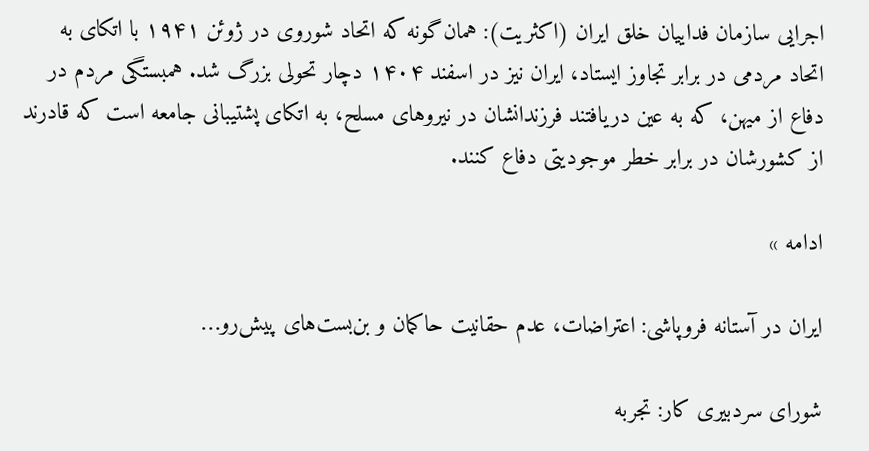اجرایی سازمان فداییان خلق ایران (اکثریت): همان‌گونه که اتحاد شوروی در ژوئن ۱۹۴۱ با اتکای به اتحاد مردمی در برابر تجاوز ایستاد، ایران نیز در اسفند ۱۴۰۴ دچار تحولی بزرگ شد. همبستگی مردم در دفاع از میهن، که به عین دریافتند فرزندانشان در نیروهای مسلح، به اتکای پشتیبانی جامعه است که قادرند از کشورشان در برابر خطر موجودیتی دفاع کنند.

ادامه »

ایران در آستانه فروپاشی: اعتراضات، عدم حقانیت حاکمان و بن‌بست‌های پیش‌رو…

شورای سردبیری کار: تجربه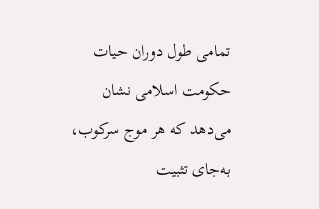تمامی طول دوران حیات حکومت اسلامی نشان می‌دهد که هر موج سرکوب، به‌جای تثبیت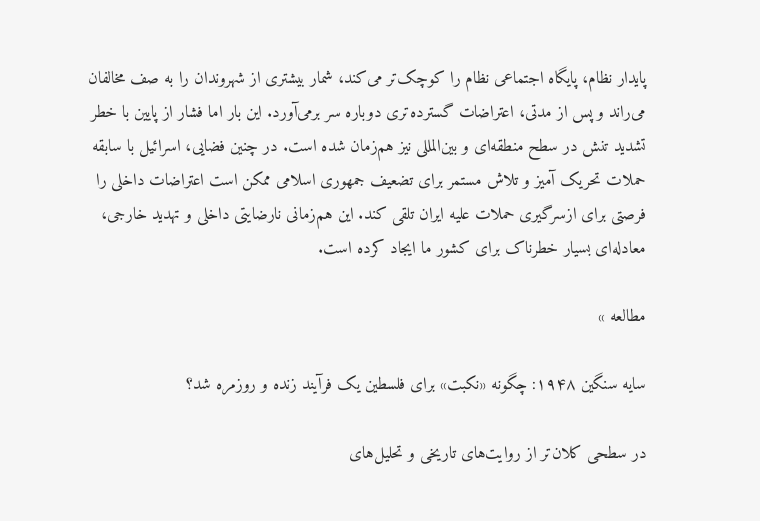پایدار نظام، پایگاه اجتماعی نظام را کوچک‌تر می‌کند، شمار بیشتری از شهروندان را به صف مخالفان می‌راند و پس از مدتی، اعتراضات گسترده‌تری دوباره سر برمی‌آورد. این بار اما فشار از پایین با خطر تشدید تنش در سطح منطقه‌ای و بین‌المللی نیز هم‌زمان شده است. در چنین فضایی، اسرائیل با سابقه حملات تحریک آمیز و تلاش مستمر برای تضعیف جمهوری اسلامی ممکن است اعتراضات داخلی را فرصتی برای ازسرگیری حملات علیه ایران تلقی کند. این هم‌زمانی نارضایتی داخلی و تهدید خارجی، معادله‌ای بسیار خطرناک برای کشور ما ایجاد کرده است.

مطالعه »

سایه سنگین ۱۹۴۸: چگونه «نکبت» برای فلسطین یک فرآیند زنده و روزمره شد؟

در سطحی کلان‌تر از روایت‌های تاریخی و تحلیل‌های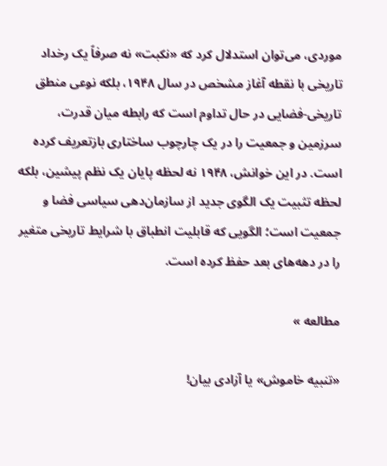موردی، می‌توان استدلال کرد که «نکبت» نه صرفاً یک رخداد تاریخی با نقطه آغاز مشخص در سال ۱۹۴۸، بلکه نوعی منطق تاریخی-فضایی در حال تداوم است که رابطه میان قدرت، سرزمین و جمعیت را در یک چارچوب ساختاری بازتعریف کرده است. در این خوانش، ۱۹۴۸ نه لحظه پایان یک نظم پیشین، بلکه لحظه تثبیت یک الگوی جدید از سازمان‌دهی سیاسی فضا و جمعیت است؛ الگویی که قابلیت انطباق با شرایط تاریخی متغیر را در دهه‌های بعد حفظ کرده است.

مطالعه »

«تنبیه خاموش» یا آزادی بیان!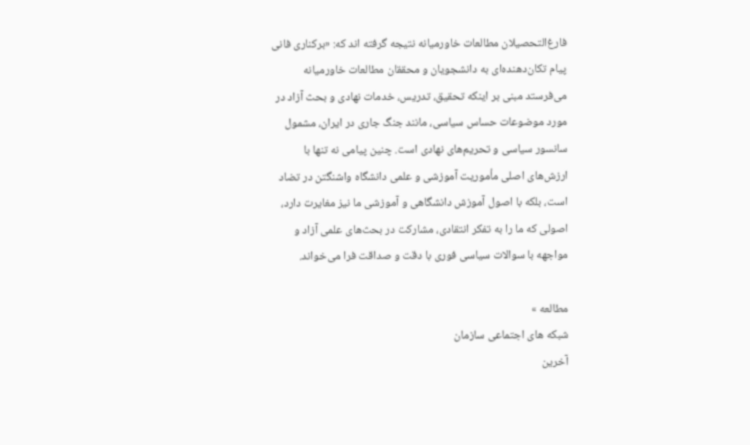فارغ‌التحصیلان مطالعات خاورمیانه نتیجه گرفته اند که: «برکناری فانی پیام تکان‌دهنده‌ای به دانشجویان و محققان مطالعات خاورمیانه می‌فرستد مبنی بر اینکه تحقیق، تدریس، خدمات نهادی و بحث آزاد در مورد موضوعات حساس سیاسی، مانند جنگ جاری در ایران، مشمول سانسور سیاسی و تحریم‌های نهادی است. چنین پیامی نه تنها با ارزش‌های اصلی مأموریت آموزشی و علمی دانشگاه واشنگتن در تضاد است، بلکه با اصول آموزش دانشگاهی و آموزشی ما نیز مغایرت دارد، اصولی که ما را به تفکر انتقادی، مشارکت در بحث‌های علمی آزاد و مواجهه با سوالات سیاسی فوری با دقت و صداقت فرا می‌خواند.

مطالعه »
شبکه های اجتماعی سازمان
آخرین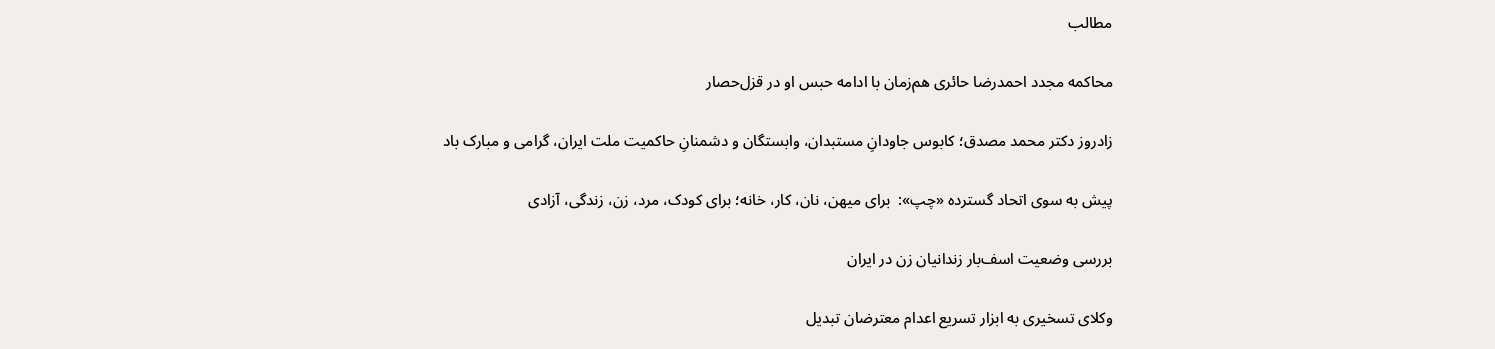مطالب

محاکمه مجدد احمدرضا حائری هم‌زمان با ادامه حبس او در قزل‌حصار

زادروز دکتر محمد مصدق؛ کابوس جاودانِ مستبدان، وابستگان و دشمنانِ حاکمیت ملت ایران، گرامی و مبارک باد

پیش به سوی اتحاد گسترده «چپ»:  برای میهن، نان، کار، خانه؛ برای کودک، مرد، زن، زندگی، آزادی

بررسی وضعیت اسف‌بار زندانیان زن در ایران

وکلای تسخیری به ابزار تسریع اعدام معترضان تبدیل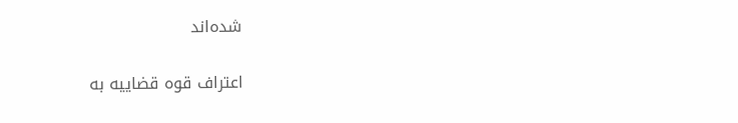شده‌اند

اعتراف قوه قضاییه به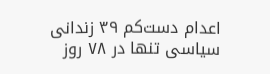اعدام دست‌کم ۳۹ زندانی سیاسی تنها در ۷۸ روز